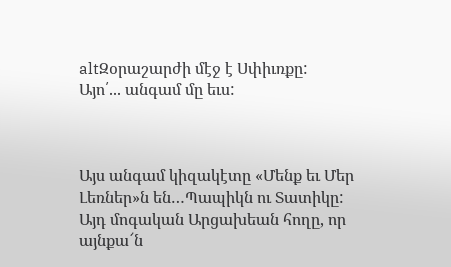altԶօրաշարժի մէջ է Սփիւռքը:
Այո՛... անգամ մը եւս:



Այս անգամ կիզակէտը «Մենք եւ Մեր Լեռներ»ն են…Պապիկն ու Տատիկը:
Այդ մոգական Արցախեան հողը, որ այնքա՜ն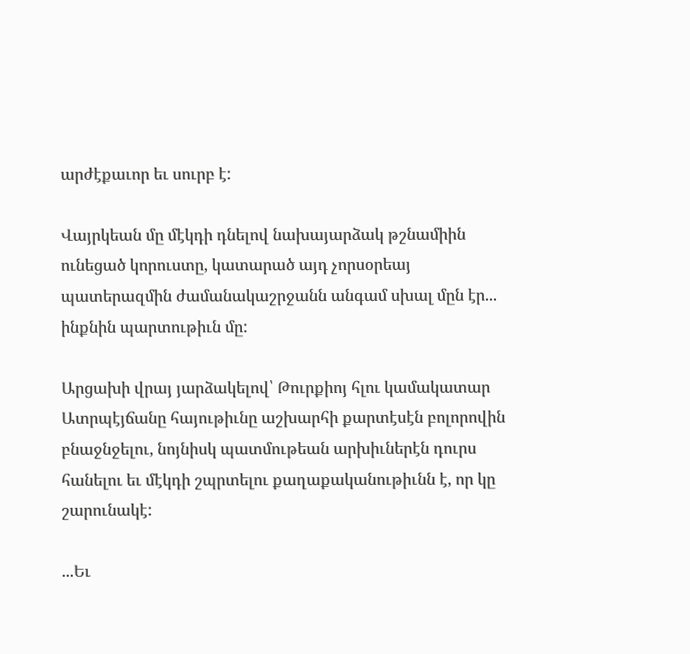արժէքաւոր եւ սուրբ է:

Վայրկեան մը մէկդի դնելով նախայարձակ թշնամիին ունեցած կորուստը, կատարած այդ չորսօրեայ պատերազմին ժամանակաշրջանն անգամ սխալ մըն էր... ինքնին պարտութիւն մը:

Արցախի վրայ յարձակելով՝ Թուրքիոյ հլու կամակատար Ատրպէյճանը հայութիւնը աշխարհի քարտէսէն բոլորովին բնաջնջելու, նոյնիսկ պատմութեան արխիւներէն դուրս հանելու եւ մէկդի շպրտելու քաղաքականութիւնն է, որ կը շարունակէ:

...Եւ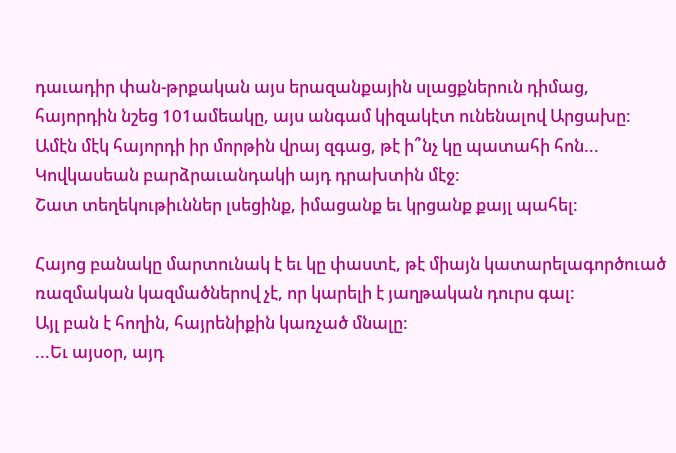դաւադիր փան-թրքական այս երազանքային սլացքներուն դիմաց, հայորդին նշեց 101ամեակը, այս անգամ կիզակէտ ունենալով Արցախը:
Ամէն մէկ հայորդի իր մորթին վրայ զգաց, թէ ի՞նչ կը պատահի հոն... Կովկասեան բարձրաւանդակի այդ դրախտին մէջ:
Շատ տեղեկութիւններ լսեցինք, իմացանք եւ կրցանք քայլ պահել:

Հայոց բանակը մարտունակ է եւ կը փաստէ, թէ միայն կատարելագործուած ռազմական կազմածներով չէ, որ կարելի է յաղթական դուրս գալ:
Այլ բան է հողին, հայրենիքին կառչած մնալը:
...Եւ այսօր, այդ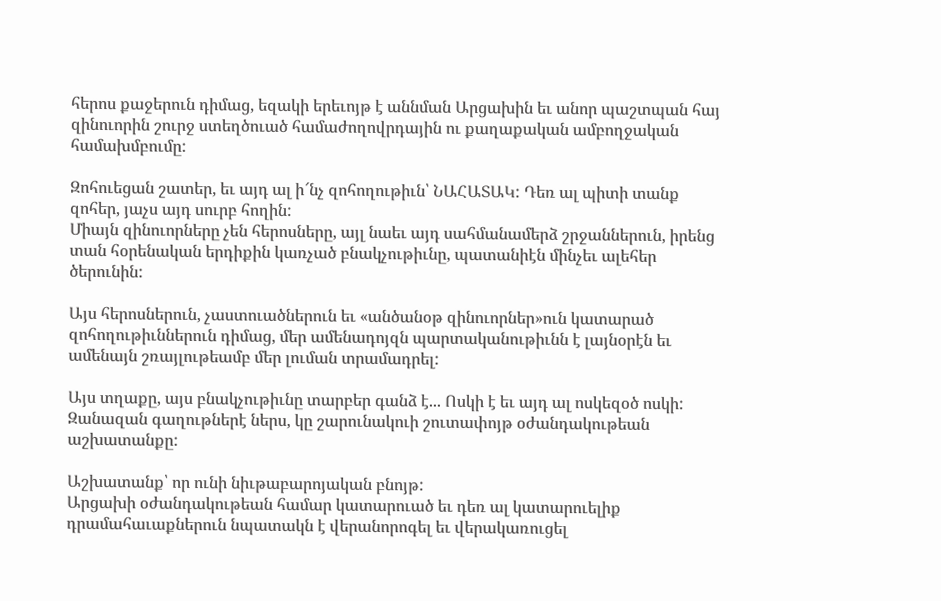հերոս քաջերուն դիմաց, եզակի երեւոյթ է աննման Արցախին եւ անոր պաշտպան հայ զինուորին շուրջ ստեղծուած համաժողովրդային ու քաղաքական ամբողջական համախմբումը:

Զոհուեցան շատեր, եւ այդ ալ ի՜նչ զոհողութիւն՝ ՆԱՀԱՏԱԿ: Դեռ ալ պիտի տանք զոհեր, յաչս այդ սուրբ հողին:
Միայն զինուորները չեն հերոսները, այլ նաեւ այդ սահմանամերձ շրջաններուն, իրենց տան հօրենական երդիքին կառչած բնակչութիւնը, պատանիէն մինչեւ ալեհեր ծերունին:

Այս հերոսներուն, չաստուածներուն եւ «անծանօթ զինուորներ»ուն կատարած զոհողութիւններուն դիմաց, մեր ամենադոյզն պարտականութիւնն է լայնօրէն եւ ամենայն շռայլութեամբ մեր լուման տրամադրել:

Այս տղաքը, այս բնակչութիւնը տարբեր գանձ է... Ոսկի է եւ այդ ալ ոսկեզօծ ոսկի:
Զանազան գաղութներէ ներս, կը շարունակուի շուտափոյթ օժանդակութեան աշխատանքը:

Աշխատանք՝ որ ունի նիւթաբարոյական բնոյթ:
Արցախի օժանդակութեան համար կատարուած եւ դեռ ալ կատարուելիք դրամահաւաքներուն նպատակն է վերանորոգել եւ վերակառուցել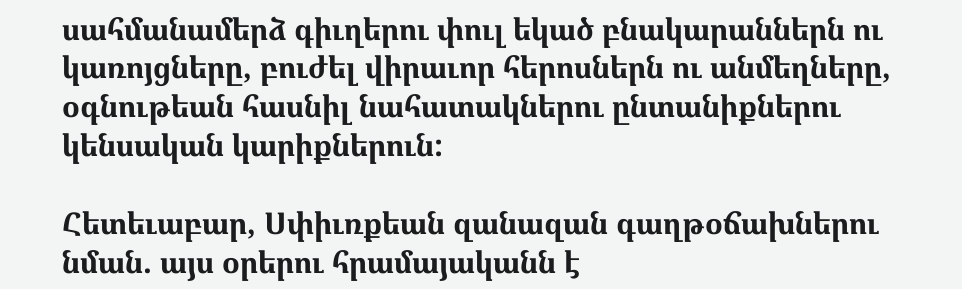սահմանամերձ գիւղերու փուլ եկած բնակարաններն ու կառոյցները, բուժել վիրաւոր հերոսներն ու անմեղները, օգնութեան հասնիլ նահատակներու ընտանիքներու կենսական կարիքներուն:

Հետեւաբար, Սփիւռքեան զանազան գաղթօճախներու նման. այս օրերու հրամայականն է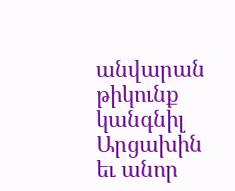անվարան թիկունք կանգնիլ Արցախին եւ անոր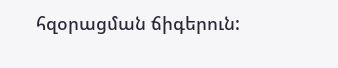հզօրացման ճիգերուն: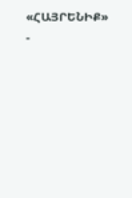«ՀԱՅՐԵՆԻՔ» -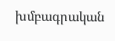խմբագրական